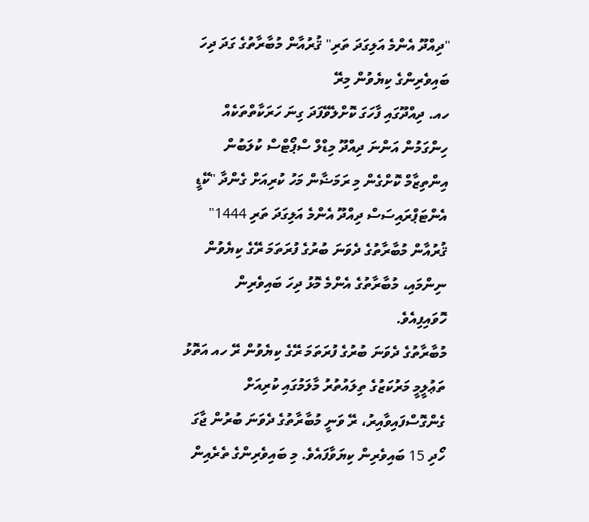"ދިއްދޫ އެންމެ އަލިގަދަ ތަރި" ޤުރުއާން މުބާރާތުގެ ގަދަ ދިހަ ބައިވެރިންގެ ކިޔެވުން މިރޭ
ހއ. ދިއްދޫގައި ފާހަގަ ކޮށްލެވޭފަދަ ގިނަ ހަރަކާތްތަކެއް ހިންގަމުން އަންނަ ދިއްދޫ މިޑްލް ސްޕޯޓްސް ކުލަބުން އިންތިޒާމް ކޮށްގެން މި ރަމަޟާން މަހު ކުރިއަށް ގެންދާ "ކޭޑީ އެންޓަޕްރައިސަސް ދިއްދޫ އެންމެ އަލިގަދަ ތަރި 1444" ޤުރުއާން މުބާރާތުގެ ދެވަނަ ބުރުގެ ފުރަތަމަ ރޭގެ ކިޔެވުން ނިންމައި، މުބާރާތުގެ އެންމެ މޮޅު ދިހަ ބައިވެރިން ހޮވައިފިއެވެ.
މުބާރާތުގެ ދެވަނަ ބުރުގެ ފުރަތަމަ ރޭގެ ކިޔެވުން ރޭ ހއ އަތޮޅު ތަޢުލީމީ މަރުކަޒުގެ ތިލައުތުރު މާލަމުގައި ކުރިއަށް ގެންގޮސްފައިވާއިރު، ރޭ ވަނީ މުބާރާތުގެ ދެވަނަ ބުރުން ޖާގަ ހޯދި 15 ބައިވެރިން ކިޔަވާފައެވެ. މި ބައިވެރިންގެ ތެރެއިން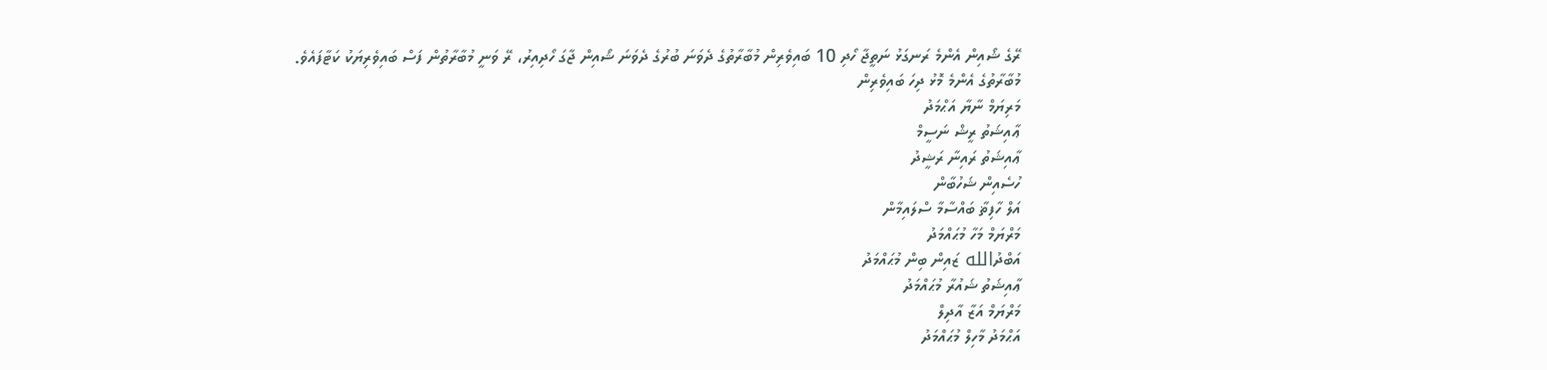ރޭގެ ޝޯއިން އެންމެ ރަނގަޅު ނަތީޖާ ހޯދި 10 ބައިވެރިން މުބާރާތުގެ ދެވަނަ ބުރުގެ ދެވަނަ ޝޯއިން ޖާގަ ހޯދިއިރު، ރޭ ވަނީ މުބާރާތުން ފަސް ބައިވެރިޔަކު ކަޓާފައެވެ.
މުބާރާތުގެ އެންމެ މޮޅު ދިހަ ބައިވެރިން
މަރިޔަމް ނާޔާ އަޙްމަދު
ޢާއިޝަތު ރީޝް ނަސީމް
ޢާއިޝަތު ރައިނާ ރަޝީދު
ހުސެއިން ޝަހުބާން
އަލް ހާފިޡާ ބައްސާމާ ސްލައިމާން
މަރްޔަމް މަހާ މުޙައްމަދު
އަބްދުالله ޒައިން ބިން މުޙައްމަދު
ޢާއިޝަތު ޝައުރާ މުޙައްމަދު
މަރްޔަމް އަޒާ އާދިލް
އަޙްމަދު މާހިލް މުޙައްމަދު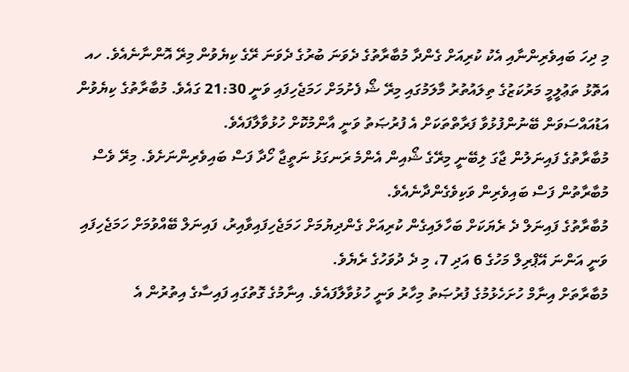މި ދިހަ ބައިވެރިންނާއި އެކު ކުރިއަށް ގެންދާ މުބާރާތުގެ ދެވަނަ ބުރުގެ ދެވަނަ ރޭގެ ކިޔެވުން މިރޭ އޮންނާނެއެވެ. ހއ އަތޮޅު ތަޢުލީމީ މަރުކަޒުގެ ތިލައުތުރު މާލަމުގައި މިރޭ ޝޯ ފެށުމަށް ހަމަޖެހިފައި ވަނީ 21:30 ގައެވެ. މުބާރާތުގެ ކިޔެވުން އަޑުއައްސަވަން ބޭނުންފުޅުވާ ފަރާތްތަކަށް އެ ފުރުޞަތު ވަނީ އާންމުކޮށް ހުޅުވާލާފައެވެ.
މުބާރާތުގެ ފައިނަލުން ޖާގަ ލިބޭނީ މިރޭގެ ޝޯއިން އެންމެ ރަނގަޅު ނަތީޖާ ހޯދާ ފަސް ބައިވެރިންނަށެވެ. މިރޭ ވެސް މުބާރާތުން ފަސް ބައިވެރިން ވަކިވެގެންދާނެއެވެ.
މުބާރާތުގެ ފައިނަލް ދެ ރެޔަކަށް ބަހާލައިގެން ކުރިއަށް ގެންދިޔުމަށް ހަމަޖެހިފައިވާއިރު، ފައިނަލް ބޭއްވުމަށް ހަމަޖެހިފައި ވަނީ އަންނަ އޭޕްރިލް މަހުގެ 6 އަދި 7، މި ދެ ދުވަހުގެ ރެޔެވެ.
މުބާރާތަށް އިނާމް ހުށަހެޅުމުގެ ފުރުޞަތު މިހާރު ވަނީ ހުޅުވާލާފައެވެ. އިނާމުގެ ގޮތުގައި ފައިސާގެ އިތުރުން އެ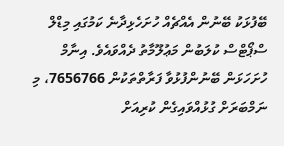ބޭފުޅަކު ބޭނުން އެއްޗެއް ހުށަހެޅިދާނެ ކަމުގައި މިޑްލް ސްޕޯޓްސް ކުލަބުން މަޢުލޫމާތު ދެއްވައެވެ. އިނާމް ހުށަހަޅަން ބޭނުންފުޅުވާ ފަރާތްތަކުން 7656766، މި ނަމްބަރަށް ގުޅުއްވައިގެން ކުރިއަށް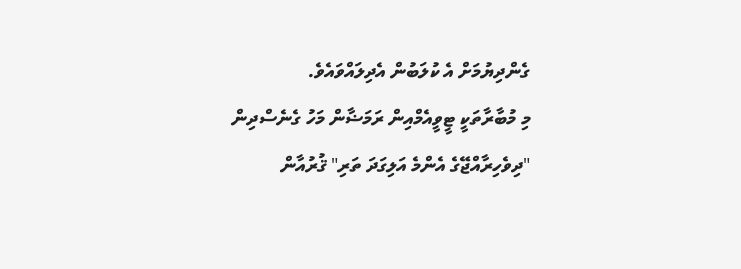ގެންދިޔުމަށް އެ ކުލަބުން އެދިލައްވައެވެ.
މި މުބާރާތަކީ ޓީވީއެމްއިން ރަމަޟާން މަހު ގެނެސްދިން "ދިވެހިރާއްޖޭގެ އެންމެ އަލިގަދަ ތަރި" ޤުރުއާން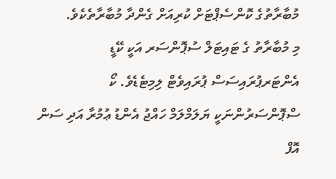މުބާރާތުގެ ކޮންސެޕްޓަށް ކުރިއަށް ގެންދާ މުބާރާތެކެވެ.
މި މުބާރާތު ގެ ޓައިޓަލް ސުޕޮންސަރ އަކީ ކޭޑީ އެންޓަރޕުރައިސަސް ޕުރައިވެޓް ލިމިޓެޑެވެ. ކޯ ސްޕޮންސަރުންނަކީ ޔަލަމްލަމް ހައްޖު އެންޑު ޢުމުރާ އަދި ސަން އޮފް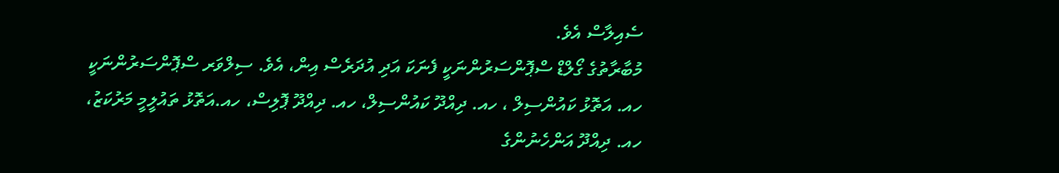ސެއިލާސް އެވެ.
މުބާރާތުގެ ގޯލްޑް ސްޕޮންސަރުންނަކީ ފެނަކަ އަދި އުދަރެސް އިން، އެވެ. ސިލްވަރ ސްޕޮންސަރުންނަކީ ހއ. އަތޮޅު ކައުންސިލް ، ހއ. ދިއްދޫ ކައުންސިލް، ހއ. ދިއްދޫ ޕޮލިސް، ހއ.އަތޮޅު ތައުލީމީ މަރުކަޒު، ހއ. ދިއްދޫ އަންހެނުންގެ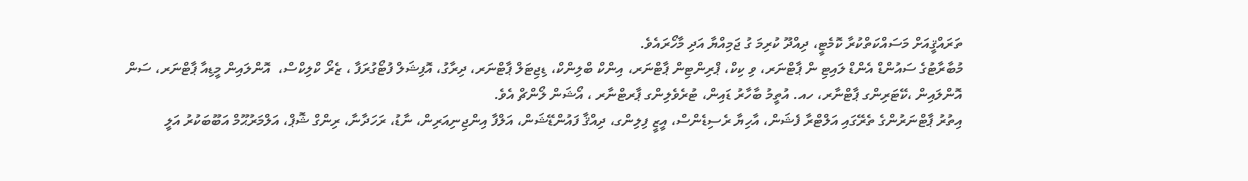ތަރައްޤީއަށް މަސައްކަތްކުރާ ކޮމެޓީ، ދިއްދޫ ކުރިމަ ގު ޖަމިއްޔާ އަދި މާހޯރައެވެ.
މުބާރާޓުގެ ސައުންޑް އެންޑް ލައިޓި ން ޕާޓްނަރ، ވި ކިކް، ޕްރިންޓިން ޕާޓްނަރ، އިންކް ބްލިންކް، ޑިޖިޓަލް ޕާޓްނަރ، ދިރާގު، އޮފިޝަލް ފުޓޯގުރަފާ ، ޒެރޯ ކްލިކްސް،  އޮންލައިން މީޑިއާ ޕާޓްނަރ، ސަން އޮންލައިން ،ކޭޓަރިންގ ޕާޓްނާރ، ހއ. އުތީމު ބާހާރު ޑައިން، ޓުރެވެލިންގ ޕާރޓްނާރ ، އޯޝަން ލޯންޗް އެވެ.
އިތުރު ޕާޓްނަރުންގެ ތެރޭގައި އަލްޓްރާ ފެޝަން، އާހިޔާ ރެސިޑެންސް، އީޒީ ފިލިންގ، ދިއްޤާ ފައުންޑޭޝަން، އަލްފާ އިންޖިނިއަރިން، ނާޑު، ރަހަދާނާ، ރިންގް ޝޮޕް، އަލްމަރުޙޫމް އަބޫބަކުރު އަލީ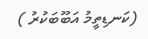(ކަނޑިތީމު އަބޫބަކުރު )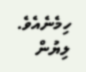ހިމެނެއެވެ.
ލިޔުން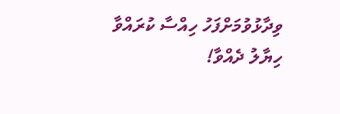ވިދާޅުވުމަށްފަހު ހިއްސާ ކުރައްވާ
ހިޔާލު ދެއްވާ!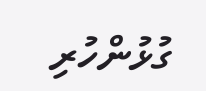ގުޅުންހުރި